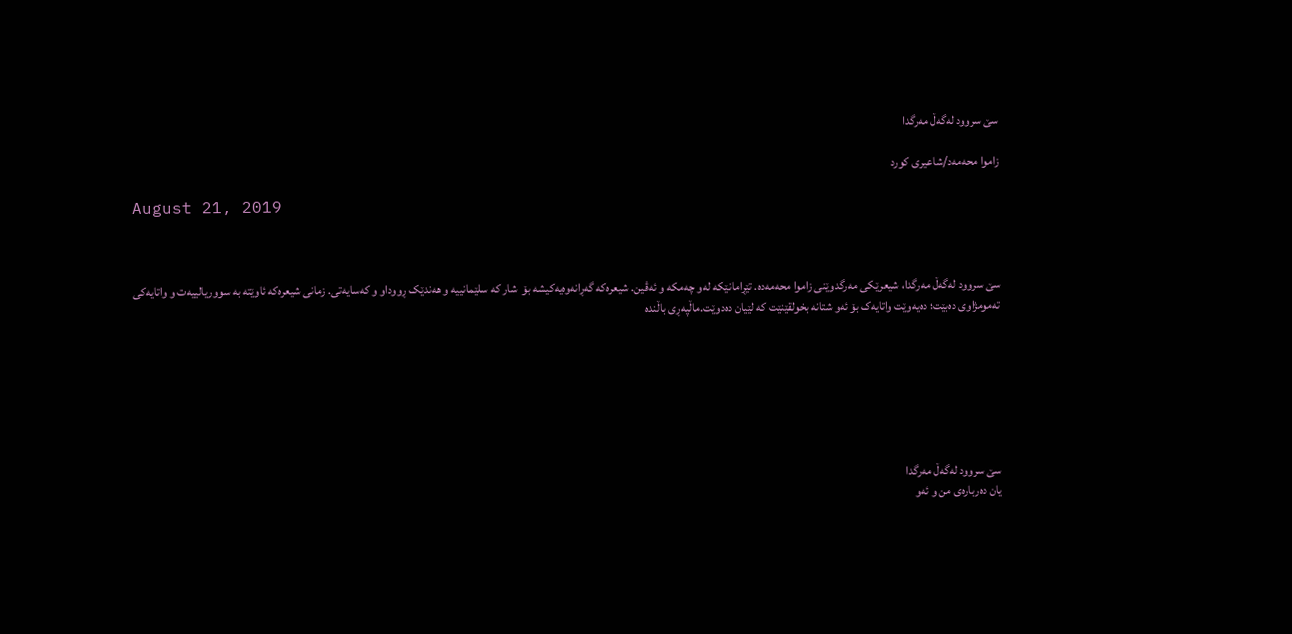سێ سروود لەگەڵ مەرگدا

زاموا محەمەد/شاعیری کورد

August 21, 2019



سێ سروود لەگەڵ مەرگدا، شیعرێکی مەرگدوێنی زاموا محەمەدە. تێڕامانێکە لەو چەمکە و ئەڤین. شیعرەکە گەڕانەوەیەکیشە بۆ  شار کە سلێمانییە و هەندێک ڕووداو و کەسایەتی. زمانی شیعرەکە ئاوێتە بە سووریالییەت و واتایەکی تەمومژاوی دەبێت؛ دەیەوێت واتایەک بۆ ئەو شتانە بخولقێنێت کە لێیان دەدوێت.ماڵپەڕی باڵندە







سێ سروود لەگەڵ مەرگدا
یان دەربارەی من و ئەو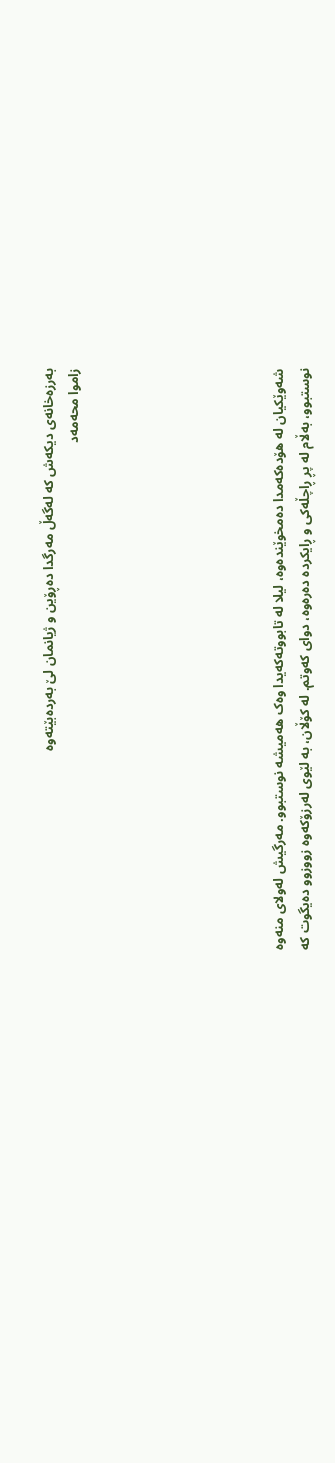بەرزەخانەی دیکەش کە لەگەڵ مەرگدا دەڕۆین و ژیانمان لێ بەردەبێتەوە
زاموا محەمەد







شەوێکیان لە هۆدەکەمدا دەمخوێندەوە، لیلا لە تابووتەکەیدا وەک هەمیشە نوستبوو. مەرگیش لەولای منەوە نوستبوو، بەڵام لە پڕ ڕاچڵەکی و ڕایکردە دەرەوە، دوای کەوتم. لە کۆڵان، بە لێوی لەرزۆکەوە زووزوو دەیگوت کە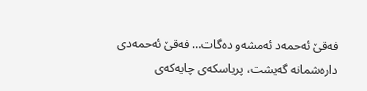فەقێ ئەحمەد ئەمشەو دەگات… فەقێ ئەحمەدی دارەشمانە گەیشت، پریاسکەی چایەکەی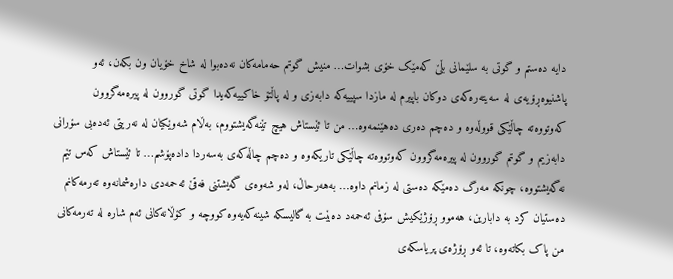دایە دەستم و گوتی بە سلێمانی بڵێ کەمێک خۆی بشوات… منیش گوتم حەمامەکان نەدەبوا لە شاخ خۆیان ون بکەن، ئەو پاشنیوەڕۆیەی لە سەیتەرەکەی دوکان باپیرم لە مازدا سپییەکە دابەزی و لە پاڵتۆ خاکییەکەیدا گوتی گوروون لە پیرەمەگروون کەوتووەتە چاڵێکی قووڵەوە و دەچم دەری دەهێنمەوە… من تا ئێستاش هیچ تێنەگەیشتووم، بەڵام شەوێکیان لە نەریتی ئەدەبی سۆرانی دابەزیم و گوتم گوروون لە پیرەمەگروون کەوتووەتە چاڵێکی تاریکەوە و دەچم چاڵەکەی بەسەردا دادەپۆشم… تا ئێستاش کەس تێم نەگەیشتووە، چونکە مەرگ دەمێکە دەستی لە زمانم داوە… بەهەرحاڵ، لەو شەوەی گەیشتنی فەقێ ئەحمەدی دارەشمانەوە تەرمەکانم دەستیان کرد بە دابارین، هەموو ڕۆژێکیش سۆفی ئەحمەد دەبێت بە گالیسکە شینەکەیەوە کووچە و کۆڵانەکانی ئەم شارە لە تەرمەکانی من پاک بکاتەوە، تا ئەو ڕۆژەی پریاسکەی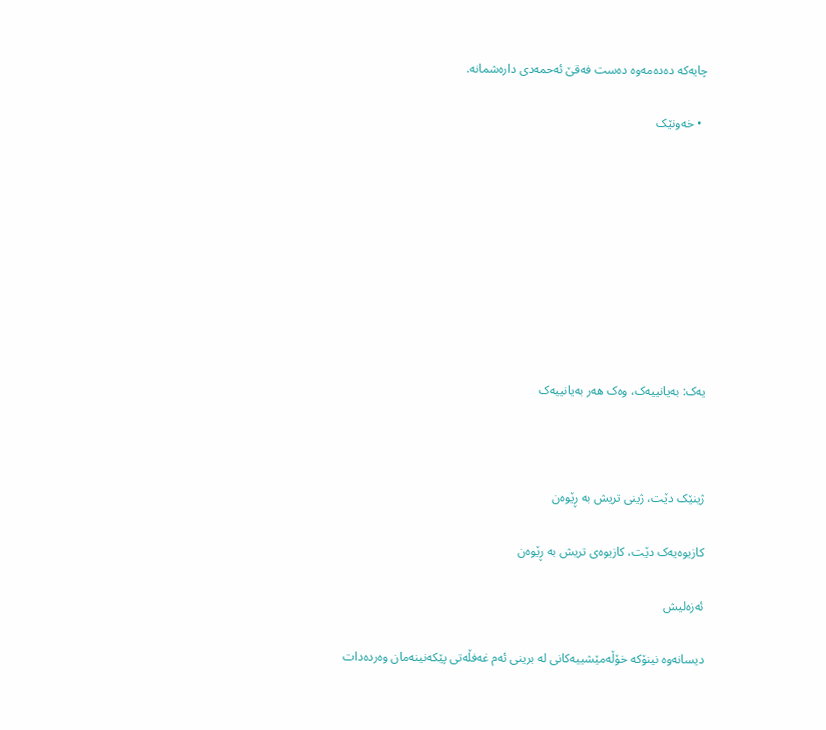چایەکە دەدەمەوە دەست فەقێ ئەحمەدی دارەشمانە.

  • خەونێک









یەک: بەیانییەک، وەک هەر بەیانییەک



ژینێک دێت، ژینی تریش بە ڕێوەن

کازیوەیەک دێت، کازیوەی تریش بە ڕێوەن

ئەزەلیش

دیسانەوە نینۆکە خۆڵەمێشییەکانی لە برینی ئەم غەفڵەتی پێکەنینەمان وەردەدات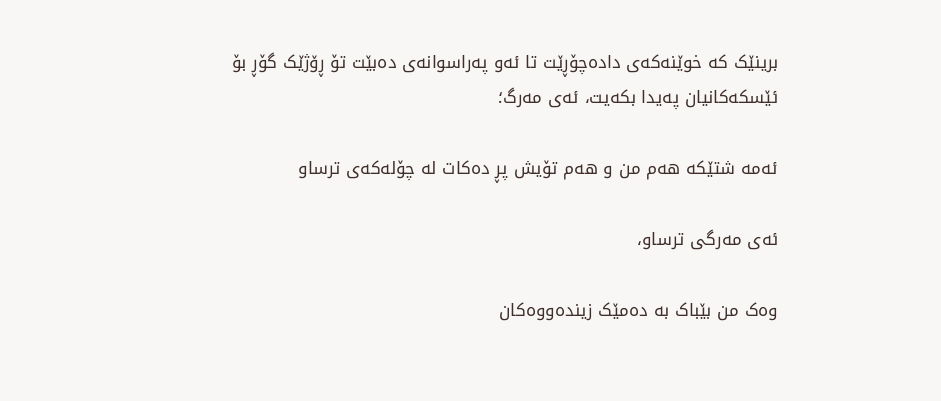برینێک کە خوێنەکەی دادەچۆڕێت تا ئەو پەراسوانەی دەبێت تۆ ڕۆژێک گۆڕ بۆ ئێسکەکانیان پەیدا بکەیت، ئەی مەرگ؛

ئەمە شتێکە هەم من و هەم تۆیش پڕ دەکات لە چۆلەکەی ترساو

ئەی مەرگی ترساو،

وەک من بێباک بە دەمێک زیندەووەکان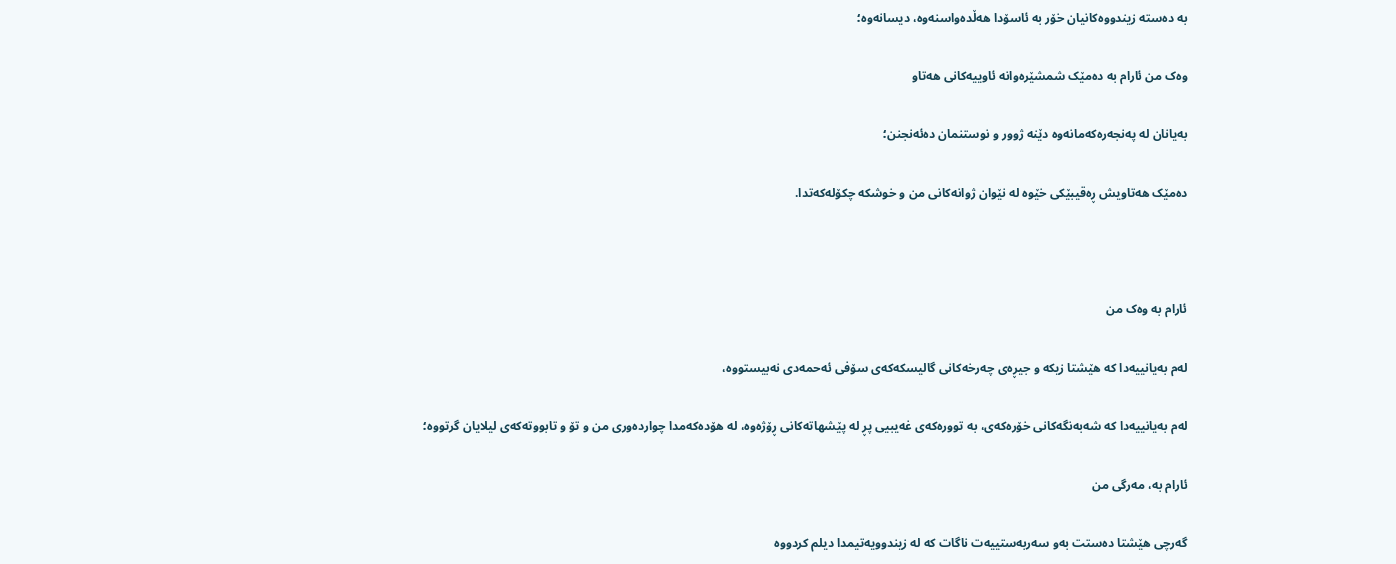بە دەستە زیندووەکانیان خۆر بە ئاسۆدا هەڵدەواسنەوە، دیسانەوە؛

وەک من ئارام بە دەمێک شمشێرەوانە ئاوییەکانی هەتاو

بەیانان لە پەنجەرەکەمانەوە دێنە ژوور و نوستنمان دەئەنجنن؛

دەمێک هەتاویش ڕەقیبێکی خێوە لە نێوان ژوانەکانی من و خوشکە چکۆلەکەتدا.



ئارام بە وەک من

لەم بەیانییەدا کە هێشتا زیکە و جیڕەی چەرخەکانی گالیسکەکەی سۆفی ئەحمەدی نەبیستووە،

لەم بەیانییەدا کە شەبەنگەکانی خۆرەکەی، بە توورەکەی غەیبیی پڕ لە پێشهاتەکانی ڕۆژەوە، لە هۆدەکەمدا چواردەوری من و تۆ و تابووتەکەی لیلایان گرتووە؛

ئارام بە، مەرگی من

گەرچی هێشتا دەستت بەو سەربەستییەت ناگات کە لە زیندوویەتیمدا دیلم کردووە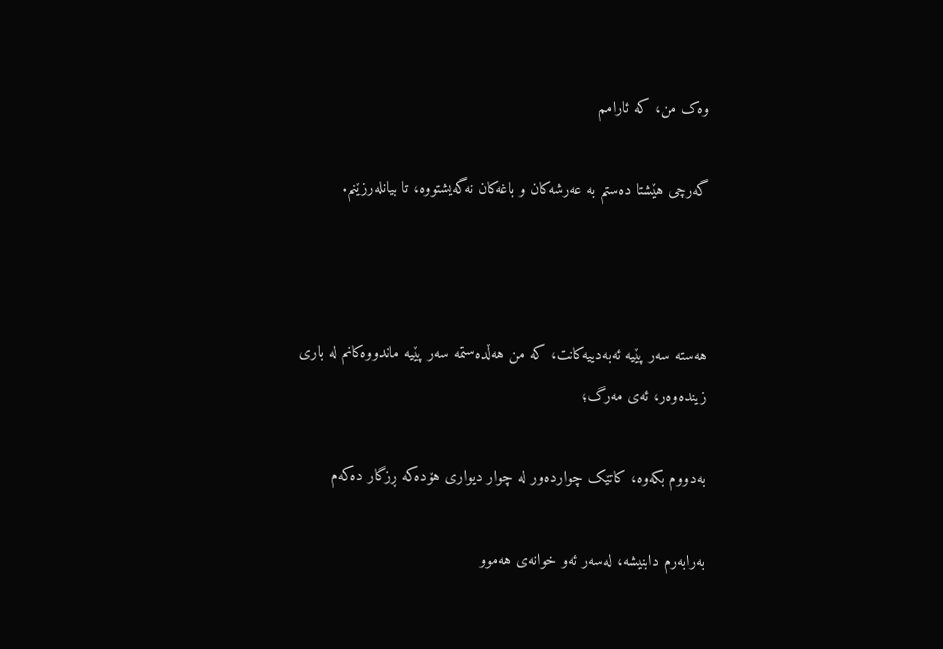وەک من، کە ئارامم

گەرچی هێشتا دەستم بە عەرشەکان و باغەکان نەگەیشتووە، تا بیانلەرزێنم.



هەستە سەر پێیە ئەبەدییەکانت، کە من هەڵدەستمە سەر پێیە ماندووەکانم لە باری زیندەوەر، ئەی مەرگ؛

بەدووم بکەوە، کاتێک چواردەور لە چوار دیواری هۆدەکە ڕزگار دەکەم

بەرابەرم دابنیشە، لەسەر ئەو خوانەی هەموو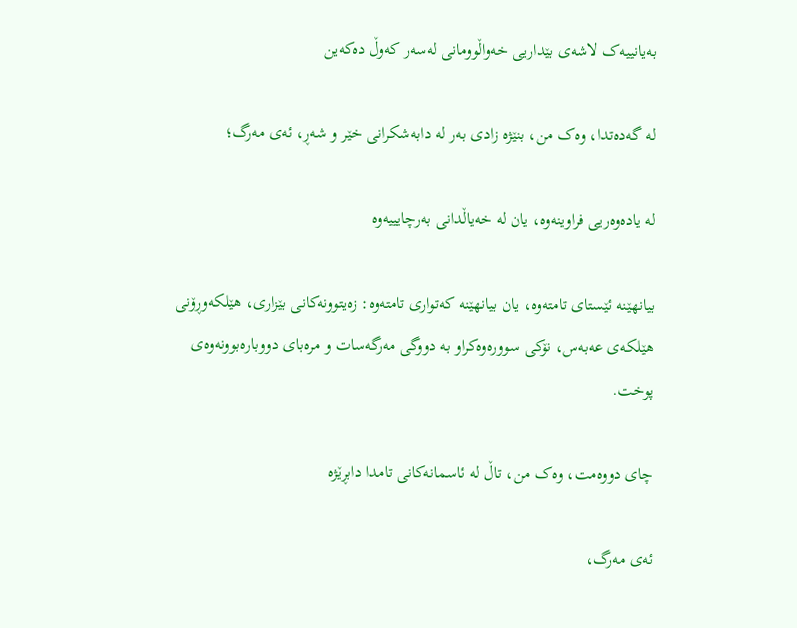بەیانییەک لاشەی بێداریی خەواڵوومانی لەسەر کەوڵ دەکەین

لە گەدەتدا، وەک من، بنێژە زادی بەر لە دابەشکرانی خێر و شەڕ، ئەی مەرگ؛

لە یادەوەریی فراوینەوە، یان لە خەیاڵدانی بەرچایییەوە

بیانهێنە ئێستای تامتەوە، یان بیانهێنە کەتواری تامتەوە: زەیتوونەکانی بێزاری، هێلکەوڕۆنی هێلکەی عەبەس، نۆکی سوورەوەکراو بە دووگی مەرگەسات و مرەبای دووبارەبوونەوەی پوخت.

چای دووەمت، وەک من، تاڵ لە ئاسمانەکانی تامدا دابڕێژە

ئەی مەرگ،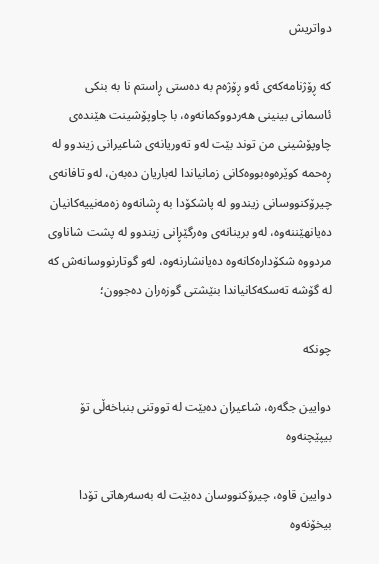دواتریش

کە ڕۆژنامەکەی ئەو ڕۆژەم بە دەستی ڕاستم نا بە بنکی ئاسمانی بینینی هەردووکمانەوە، با چاوپۆشینت هێندەی چاوپۆشینی من توند بێت لەو تەوریانەی شاعیرانی زیندوو لە ڕەحمە کوێرەوەبووەکانی زمانیاندا لەباریان دەبەن، لەو تافانەی چیرۆکنووسانی زیندوو لە پاشکۆدا بە ڕشانەوە زەمەنییەکانیان دەیانهێننەوە، لەو برینانەی وەرگێڕانی زیندوو لە پشت شاناوی مردووە شکۆدارەکانەوە دەیانشارنەوە، لەو گوتارنووسانەش کە لە گۆشە تەسکەکانیاندا بنێشتی گوزەران دەجوون؛

چونکە

دوایین جگەرە، شاعیران دەبێت لە تووتنی بنباخەڵی تۆ بیپێچنەوە

دوایین قاوە، چیرۆکنووسان دەبێت لە بەسەرهاتی تۆدا بیخۆنەوە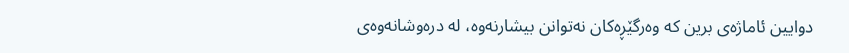دوایین ئاماژەی برین کە وەرگێڕەکان نەتوانن بیشارنەوە، لە درەوشانەوەی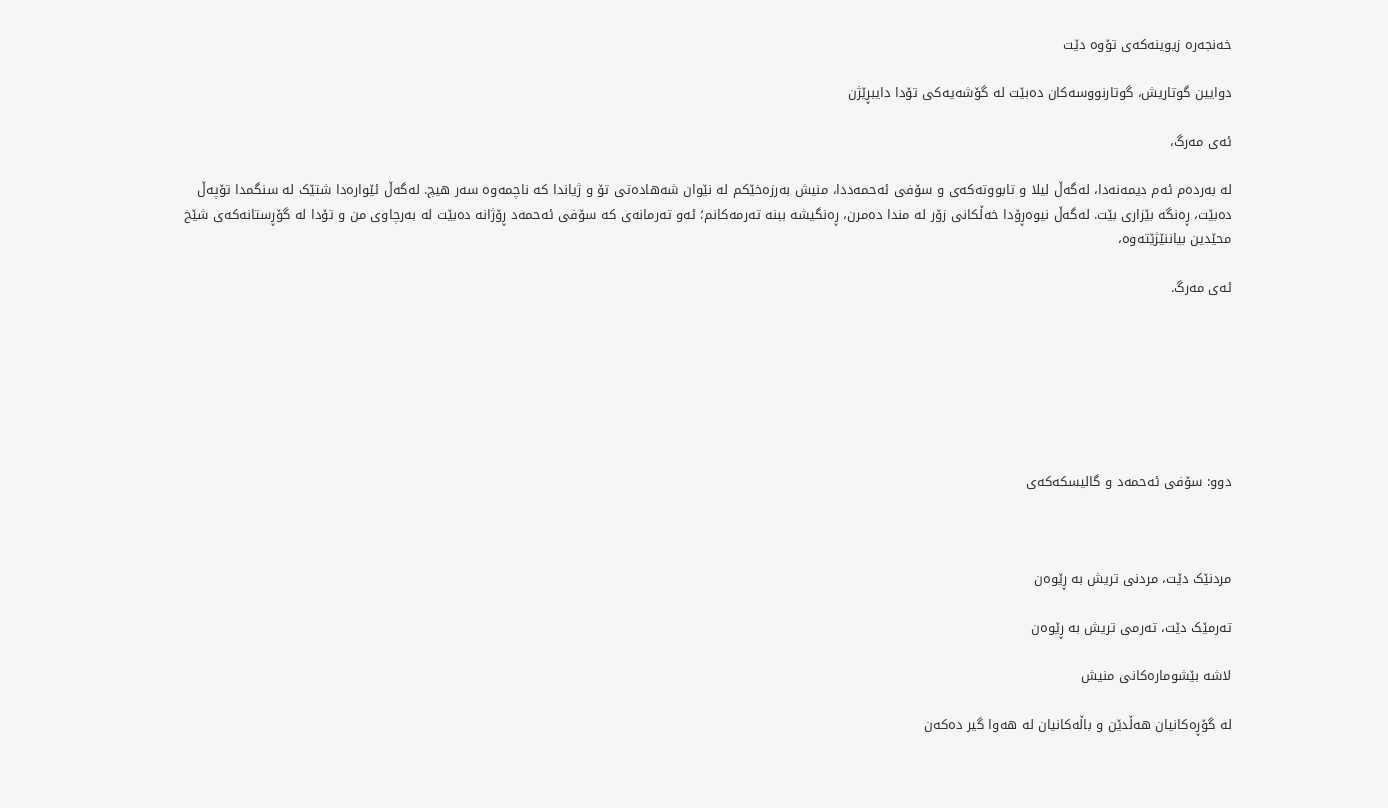خەنجەرە زیوینەکەی تۆوە دێت

دوایین گوتاریش، گوتارنووسەکان دەبێت لە گۆشەیەکی تۆدا دایبڕێژن

ئەی مەرگ،

لە بەردەم ئەم دیمەنەدا، لەگەڵ لیلا و تابووتەکەی و سۆفی ‌ئەحمەددا، منیش بەرزەخێکم لە نێوان شەهادەتی تۆ و ژیاندا کە ناچمەوە سەر هیچ. لەگەڵ ئێوارەدا شتێک لە سنگمدا تۆپەڵ دەبێت، ڕەنگە بێزاری بێت. لەگەڵ نیوەڕۆدا خەڵکانی زۆر لە مندا دەمرن، ڕەنگیشە ببنە تەرمەکانم؛ ئەو تەرمانەی کە سۆفی‌ ئەحمەد ڕۆژانە دەبێت لە بەرچاوی من و تۆدا لە گۆڕستانەکەی شێخ محێدین بیاننێژێتەوە،

ئەی مەرگ.







دوو: سۆفی ئەحمەد و گالیسکەکەی



مردنێک دێت، مردنی تریش بە ڕێوەن

تەرمێک دێت، تەرمی تریش بە ڕێوەن

لاشە بێشومارەکانی منیش

لە گۆڕەکانیان هەڵدێن و باڵەکانیان لە هەوا گیر دەکەن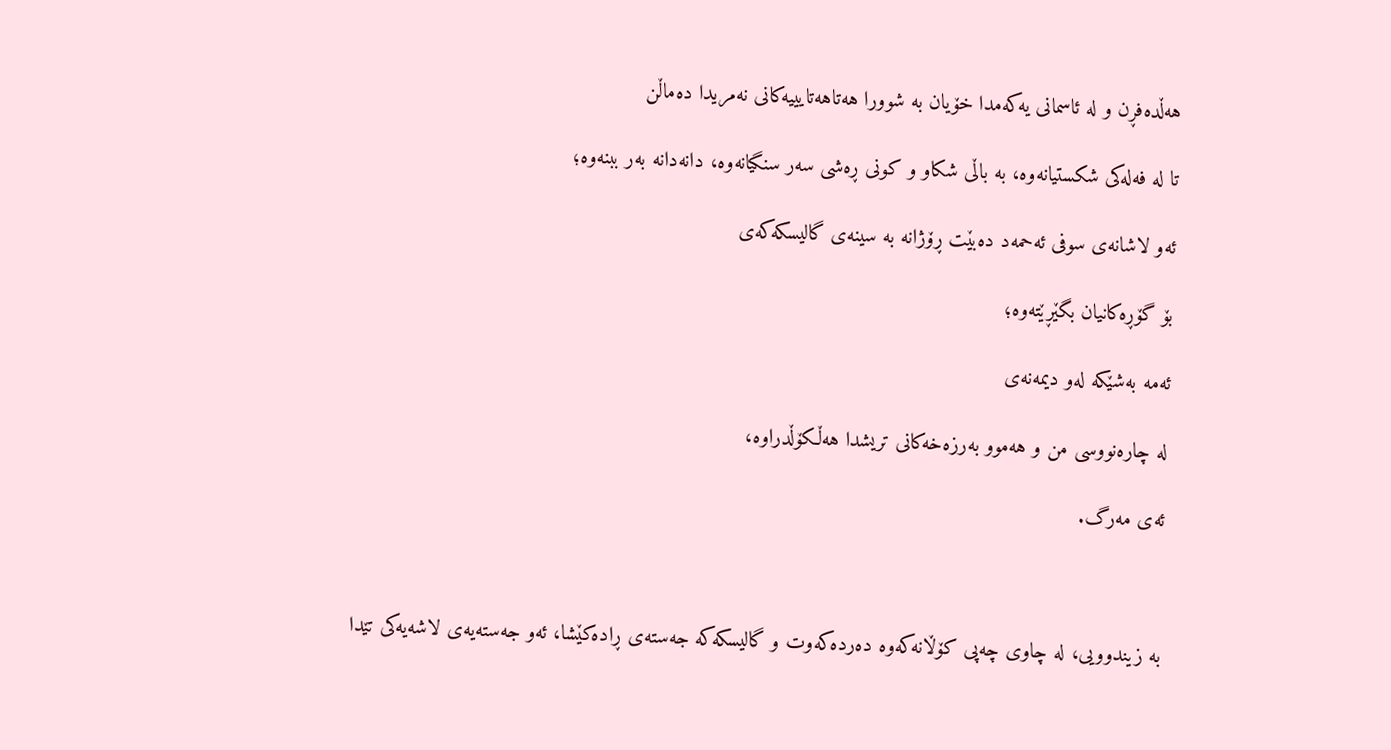هەڵدەفڕن و لە ئاسمانی یەکەمدا خۆیان بە شوورا هەتاهەتایییەکانی نەمریدا دەماڵن

تا لە فەلەکی شکستیانەوە، بە باڵی شکاو و کونی ڕەشی سەر سنگیانەوە، دانەدانە بەر ببنەوە؛

ئەو لاشانەی سوفی‌ ئەحمەد دەبێت ڕۆژانە بە سینەی گالیسکەکەی

بۆ گۆڕەکانیان بگێڕێتەوە؛

ئەمە بەشێکە لەو دیمەنەی

لە چارەنووسی من و هەموو بەرزەخەکانی تریشدا هەڵکۆڵدراوە،

ئەی مەرگ.



بە زیندوویی، لە چاوی چەپی کۆڵانەکەوە دەردەکەوت و گالیسکەکە جەستەی ڕادەکێشا، ئەو جەستەیەی لاشەیەکی تێدا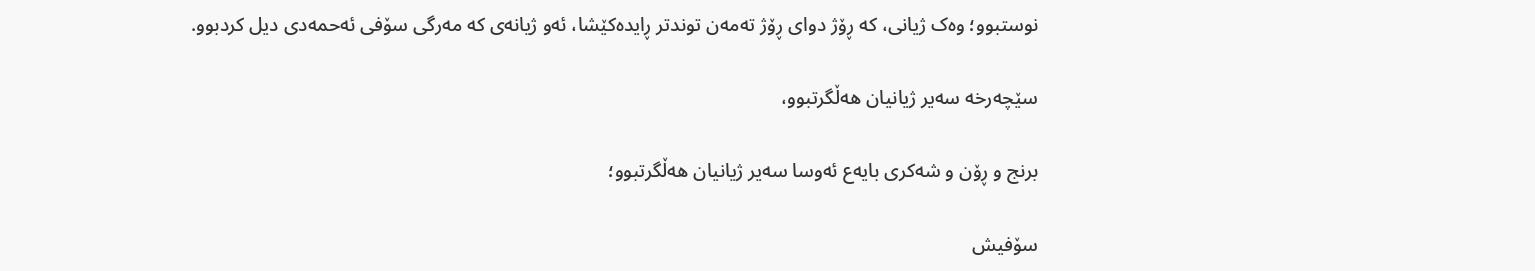نوستبوو؛ وەک ژیانی، کە ڕۆژ دوای ڕۆژ تەمەن توندتر ڕایدەکێشا، ئەو ژیانەی کە مەرگی سۆفی‌ ئەحمەدی دیل کردبوو.

سێچەرخە سەیر ژیانیان هەڵگرتبوو،

برنج و ڕۆن و شەکری بایەع ئەوسا سەیر ژیانیان هەڵگرتبوو؛

سۆفیش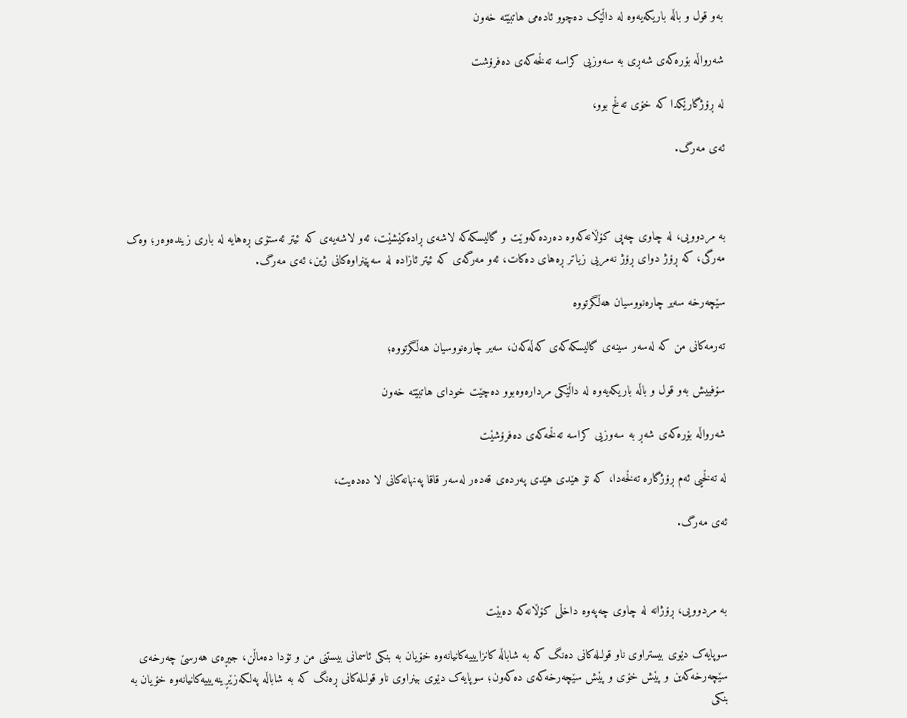بەو قول و باڵە باریکەیەوە لە داڵێک دەچوو ئادەمی هاتبێتە خەون

شەرواڵە بۆرەکەی شەڕی بە سەوزیی کراسە تەڵخەکەی دەفرۆشت

لە ڕۆژگارێکدا کە خۆی تەڵخ بوو،

ئەی مەرگ.



بە مردوویی، لە چاوی چەپی کۆڵانەکەوە دەردەکەوێت و گالیسکەکە لاشەی ڕادەکێشێت، ئەو لاشەیەی کە ئیتر ئەستۆی ڕەهایە لە باری زیندەوەر؛ وەک مەرگی، کە ڕۆژ دوای ڕۆژ نەمریی زیاتر ڕەهای دەکات، ئەو مەرگەی کە ئیتر ئازادە لە سەپێنراوەکانی ژین، ئەی مەرگ.

سێچەرخە سەیر چارەنووسیان هەڵگرتووە

تەرمەکانی من کە لەسەر سینەی گالیسکەکەی کەڵەکەن، سەیر چارەنووسیان هەڵگرتووە؛

سۆفییش بەو قول و باڵە باریکەیەوە لە داڵێکی مردارەوەبوو دەچێت خودای هاتبێتە خەون

شەرواڵە بۆرەکەی شەڕ بە سەوزیی کراسە تەڵخەکەی دەفرۆشێت

لە تەڵخیی ئەم ڕۆژگارە تەڵخەدا، کە تۆ هێدی هێدی پەردەی قەدەر لەسەر قاقا پەنهانەکانی لا دەدەیت،

ئەی مەرگ.



بە مردوویی، ڕۆژانە لە چاوی چەپەوە داخڵی کۆڵانەکە دەبێت

سوپایەک دێوی بیستراوی ناو قولـلەکانی دەنگ کە بە شاباڵە کانزایییەکانیانەوە خۆیان بە بنکی ئاسمانی بیستنی من و تۆدا دەماڵن، جیڕەی هەرسێ چەرخەی سێچەرخەکەین و پێش خۆی و پێش سێچەرخەکەی دەکەون؛ سوپایەک دێوی بینراوی ناو قولـلەکانی ڕەنگ کە بە شاباڵە پەلکەزێڕینەیییەکانیانەوە خۆیان بە بنکی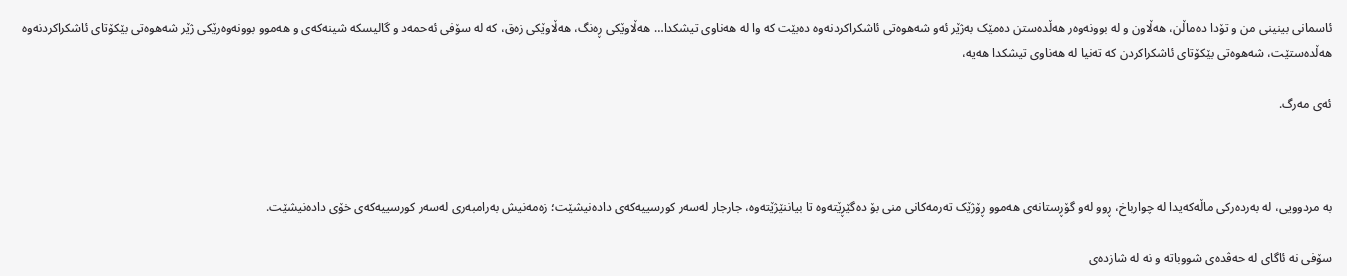ئاسمانی بینینی من و تۆدا دەماڵن، هەڵاون و لە بوونەوەر هەڵدەستن دەمێک بەژێر ئەو شەهوەتی ئاشکراکردنەوە دەبێت کە وا لە هەناوی تیشکدا… هەڵاوێکی ڕەنگ، هەڵاوێکی زەق، کە لە سۆفی‌ ئەحمەد و گالیسکە شینەکەی و هەموو بوونەوەرێکی ژێر شەهوەتی بێکۆتای ئاشکراکردنەوە هەڵدەستێت، شەهوەتی بێکۆتای ئاشکراکردن کە تەنیا لە هەناوی تیشکدا هەیە،

ئەی مەرگ.



بە مردوویی، لە بەردەرکی ماڵەکەیدا لە چوارباخ، ڕوو لەو گۆڕستانەی هەموو ڕۆژێک تەرمەکانی منی بۆ دەگێڕێتەوە تا بیاننێژێتەوە، جارجار لەسەر کورسییەکەی دادەنیشێت؛ زەمەنیش بەرامبەری لەسەر کورسییەکەی خۆی دادەنیشێت.

سۆفی نە ئاگای لە حەڤدەی شووباتە و نە لە شازدەی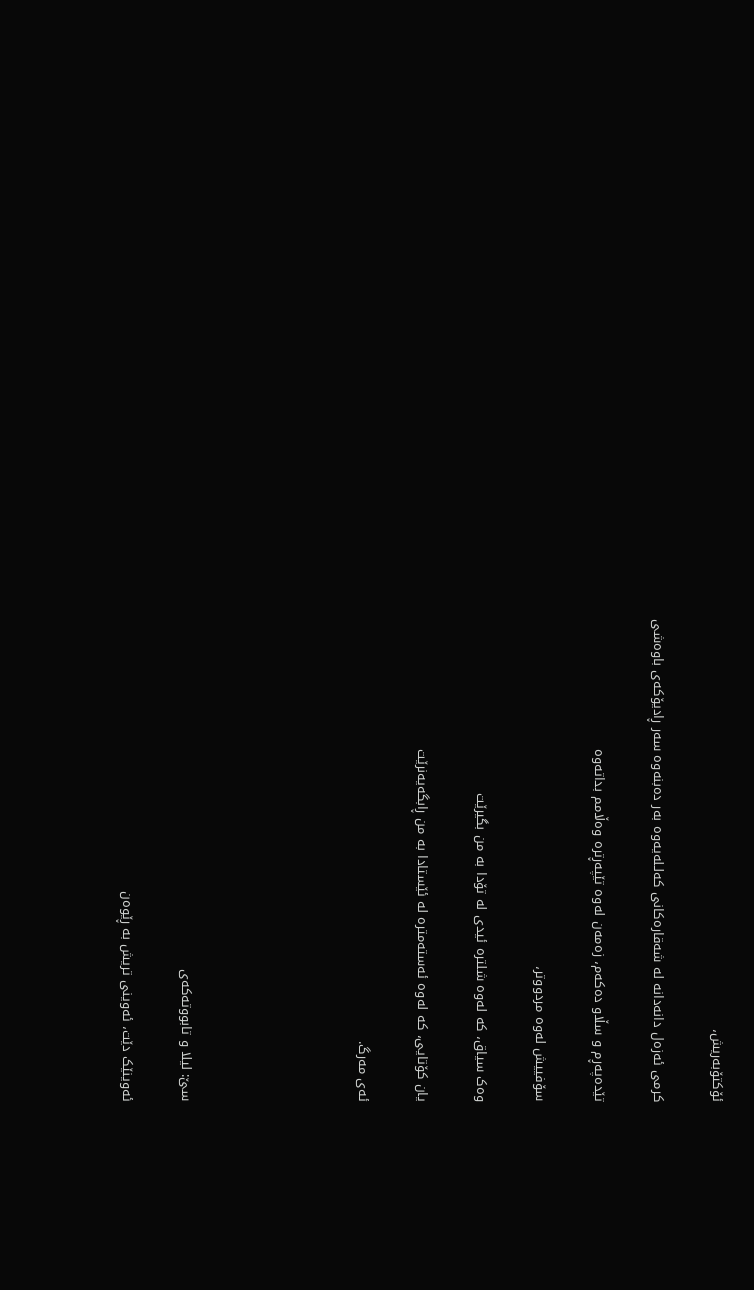ئۆکتۆبەریش،

کرمی ئەزەل دانەدانە لە شەقارەکانی کەلـلەیەوە بەر دەبنەوە سەر ڕادیۆکەی باوەشی

تێدەپەڕم و سڵاو دەکەم، زەمەن لەوە تێپەڕترە وەڵامم بداتەوە

سۆفییش لەوە مردووتر،

وەک سیاق، کە لەوە شلترە ئیدی لە تۆدا بە من بگیرێت

یان کۆتایی، کە لەوە ئەستەمترە لە ئێستادا بە من ڕابگەیەنرێت

ئەی مەرگ.





سێ: لیلا و تابووتەکەی

ئەوینێک دێت، ئەوینی تریش بە ڕێوەن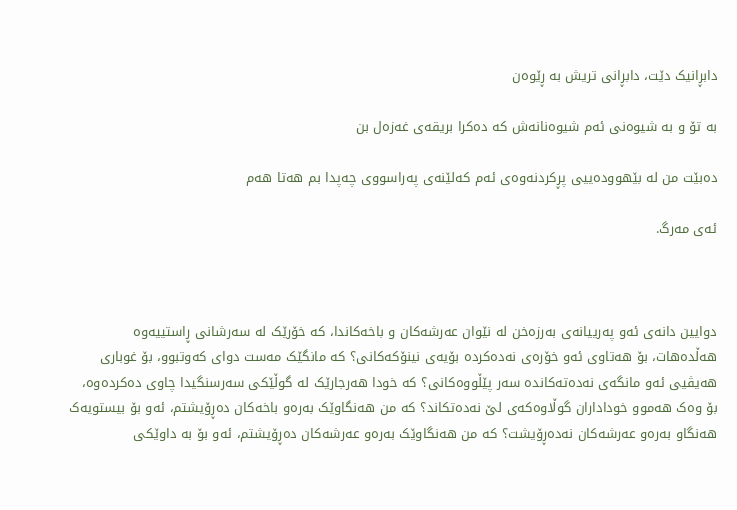دابڕانیک دێت، دابڕانی تریش بە ڕێوەن

بە تۆ و بە شیوەنی ئەم شیوەنانەش کە دەکرا بریقەی غەزەل بن

دەبێت من لە بێهوودەییی پڕکردنەوەی ئەم کەلێنەی پەراسووی چەپدا بم هەتا هەم

ئەی مەرگ.



دوایین دانەی ئەو پەرییانەی بەرزەخن لە نێوان عەرشەکان و باخەکاندا، کە خۆرێک لە سەرشانی ڕاستییەوە هەڵدەهات، بۆ هەتاوی ئەو خۆرەی نەدەکردە بۆیەی نینۆکەکانی؟ کە مانگێک مەست دوای کەوتبوو، بۆ غوباری هەیڤیی ئەو مانگەی نەدەتەکاندە سەر پێڵووەکانی؟ کە خودا هەرجارێک لە گوڵێکی سەرسنگیدا چاوی دەکردەوە، بۆ وەک هەموو خوداداران گوڵاوەکەی لێ نەدەتکاند؟ کە من هەنگاوێک بەرەو باخەکان دەڕۆیشتم، ئەو بۆ بیستویەک هەنگاو بەرەو عەرشەکان نەدەڕۆیشت؟ کە من هەنگاوێک بەرەو عەرشەکان دەڕۆیشتم، ئەو بۆ بە داوێکی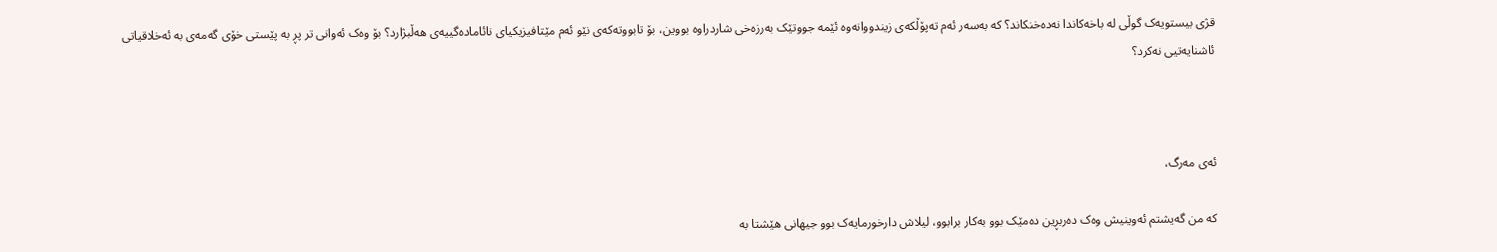قژی بیستویەک گوڵی لە باخەکاندا نەدەخنکاند؟ کە بەسەر ئەم تەپۆڵکەی زیندووانەوە ئێمە جووتێک بەرزەخی شاردراوە بووین، بۆ تابووتەکەی نێو ئەم مێتافیزیکیای نائامادەگییەی هەڵبژارد؟ بۆ وەک ئەوانی تر پڕ بە پێستی خۆی گەمەی بە ئەخلاقیاتی ئاشنایەتیی نەکرد؟



ئەی مەرگ،

کە من گەیشتم ئەوینیش وەک دەربڕین دەمێک بوو بەکار برابوو، لیلاش دارخورمایەک بوو جیهانی هێشتا بە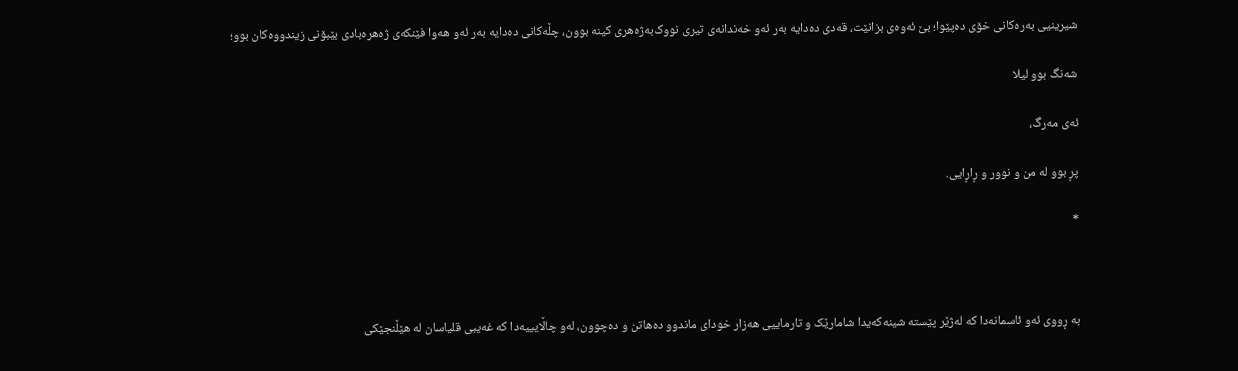شیرینیی بەرەکانی خۆی دەپێوا؛ بێ ئەوەی بزانێت، قەدی دەدایە بەر ئەو خەندانەی تیری نووک‌بەژەهری کینە بوون، چڵەکانی دەدایە بەر ئەو هەوا فێنکەی ژەهرەبادی بێبۆنی زیندووەکان بوو؛

شەنگ بوو لیلا

ئەی مەرگ،

پڕ بوو لە من و نوور و ڕاڕایی.

*



بە ڕووی ئەو ئاسمانەدا کە لەژێر پێستە شینەکەیدا شامارێک و تارماییی هەزار خودای ماندوو دەهاتن و دەچوون، لەو چاڵایییەدا کە غەیبی قلیاسان لە هێڵنجێکی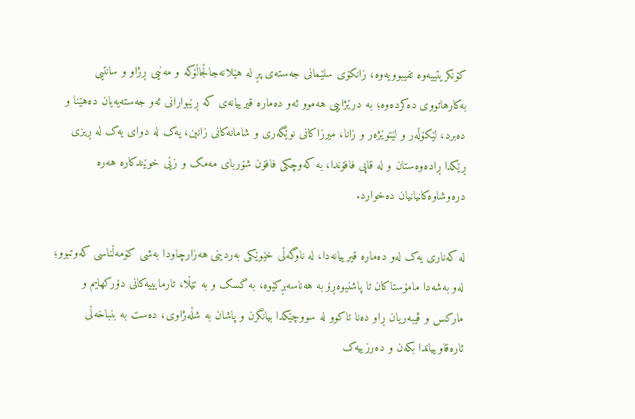کۆنکریتییەوە تفیبوویەوە، زانکۆی سلێمانی جەستەی پڕ لە هێلانەجاڵجاڵۆکە و مەنیی ڕژاو و سانتیی بەکارهاتووی دەکردەوە؛ بە درێژاییی هەموو ئەو دەمارە قیرییانەی کە ڕێبوارانی ئەو جەستەیەیان دەهێنا و دەبرد، لێکۆڵەر و لێتوێژەر و زانا، میرزاکانی نوێگەری و شامانەکانی زانین، یەک لە دوای یەک لە ڕیزی ڕێکدا ڕادەوەستان و لە قاپی فافۆندا، بە کەوچکی فافۆن شۆربای مەمک و زێی خوێندکارە هەرە درەوشاوەکانیانیان دەخوارد.

لە کەناری یەک لەو دەمارە قیرییانەدا، لە ناوگەڵی خێوێکی بەردینی هەزارچاودا بەشی کۆمەڵناسی کەوتبوو؛ لەو بەشەدا مامۆستاکان تا پاشنیوەڕۆ بە هەناسەبڕکێوە، بە گسک و بە تێڵا، تارمایییەکانی دۆرکهایم و مارکس و ڤیبەریان ڕاو دەنا تاکوو لە سووچێکدا بیانگرن و پاشان بە شڵەژاوی، دەست بە بنباخەڵی ئارەقاوییاندا بکەن و دەرزییەک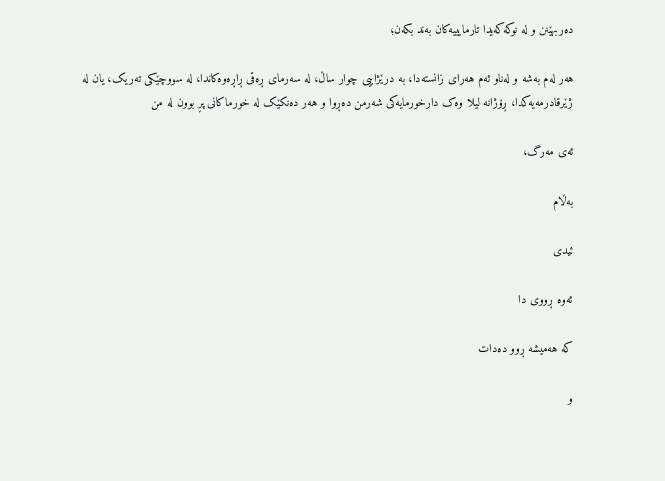دەربهێنن و لە نوکەکەیدا تارمایییەکان بەند بکەن؛

هەر لەم بەشە و لەناو ئەم هەرای زانستەدا، بە درێژاییی چوار ساڵ، لە سەرمای ڕەقی ڕاڕەوەکاندا، لە سووچێکی تەریک، یان لە ژێرقادرمەیەکدا، ڕۆژانە لیلا وەک دارخورمایەکی شەرمن دەڕوا و هەر دەنکێک لە خورماکانی پڕ بوون لە من

ئەی مەرگ،

بەڵام

ئیدی

ئەوە ڕووی دا

کە هەمیشە ڕوو دەدات

و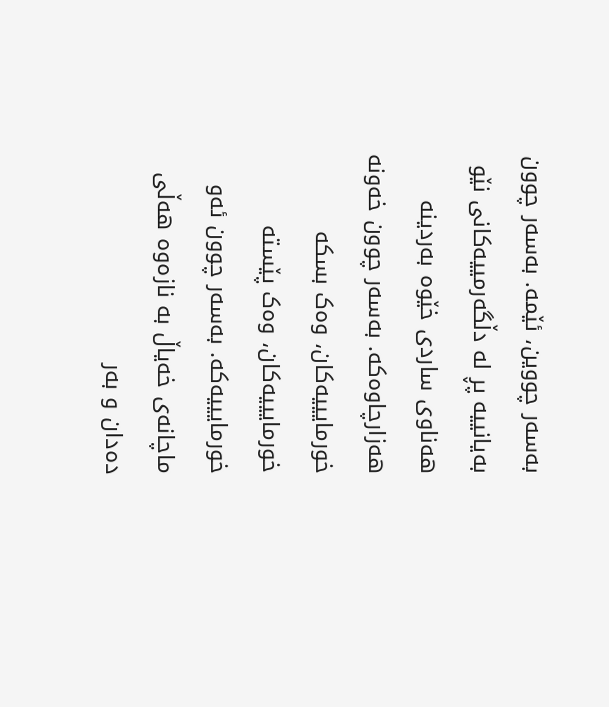بەسەر چووین، ئێمە. بەسەر چوون بەیانییە پڕ لە دڵگەرمییەکانی نێو هەناوی ساردی خێوە بەردینە هەزارچاوەکە. بەسەر چوون خەونە خورمایییەکان، وەک بسکە خورمایییەکان، وەک پێستە خورمایییەکە. بەسەر چوون ئەو ماچانەی خەیاڵ بە نازەوە هەڵی دەدان و بەر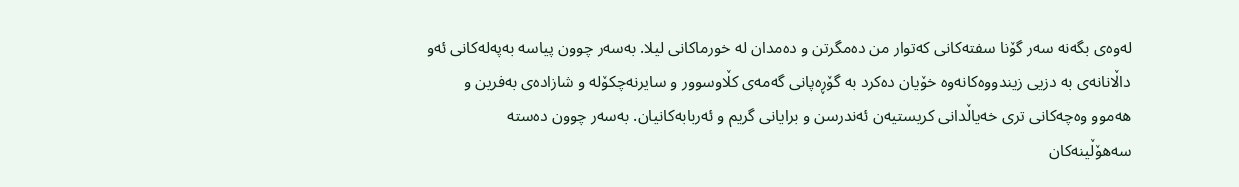لەوەی بگەنە سەر گۆنا سفتەکانی کەتوار من دەمگرتن و دەمدان لە خورماکانی لیلا. بەسەر چوون پیاسە بەپەلەکانی ئەو داڵانانەی بە دزیی زیندووەکانەوە خۆیان دەکرد بە گۆڕەپانی گەمەی کڵاوسوور و سایرنەچکۆلە و شازادەی بەفرین و هەموو وەچەکانی تری خەیاڵدانی کریستیەن ئەندرسن و برایانی گریم و ئەربابەکانیان. بەسەر چوون دەستە سەهۆڵینەکان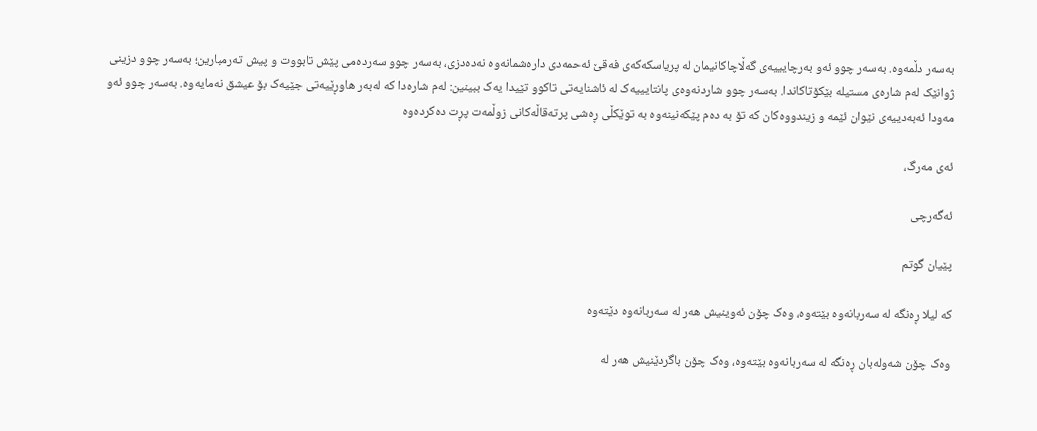بەسەر دڵمەوە. بەسەر چوو ئەو بەرچایییەی گەڵاچاکانیمان لە پریاسکەکەی فەقێ ئەحمەدی دارەشمانەوە نەدەدزی، بەسەر چوو سەردەمی پێش تابووت و پیش تەرمبارین؛ بەسەر چوو دزینی ژوانێک لەم شارەی مستیلە بێکۆتاکاندا. بەسەر چوو شاردنەوەی پانتایییەک لە ئاشنایەتی تاکوو تێیدا یەک ببینین: لەم شارەدا کە لەبەر هاوڕێیەتی جێیەک بۆ عیشق نەمایەوە. بەسەر چوو ئەو مەودا ئەبەدییەی نێوان ئێمە و زیندووەکان کە تۆ بە دەم پێکەنینەوە بە توێکڵی ڕەشی پرتەقاڵەکانی زوڵمەت پڕت دەکردەوە

ئەی مەرگ،

ئەگەرچی

پێیان گوتم

کە لیلا ڕەنگە لە سەربانەوە بێتەوە، وەک چۆن ئەوینیش هەر لە سەربانەوە دێتەوە

وەک چۆن شەولەبان ڕەنگە لە سەربانەوە بێتەوە، وەک چۆن باگردێنیش هەر لە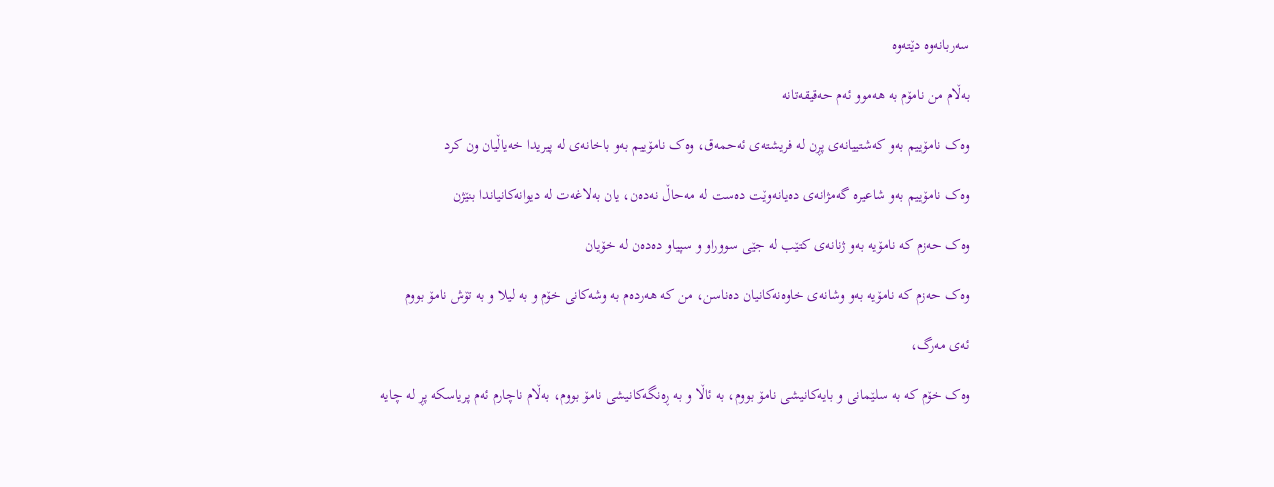سەربانەوە دێتەوە

بەڵام من نامۆم بە هەموو ئەم حەقیقەتانە

وەک نامۆییم بەو کەشتییانەی پڕن لە فریشتەی ئەحمەق، وەک نامۆییم بەو باخانەی لە پیریدا خەیاڵیان ون کرد

وەک نامۆییم بەو شاعیرە گەمژانەی دەیانەوێت دەست لە مەحاڵ نەدەن، یان بەلاغەت لە دیوانەکانیاندا بنێژن

وەک حەزم کە نامۆیە بەو ژنانەی کتێب لە جێی سووراو و سپیاو دەدەن لە خۆیان

وەک حەزم کە نامۆیە بەو وشانەی خاوەنەکانیان دەناسن، من کە هەردەم بە وشەکانی خۆم و بە لیلا و بە تۆش نامۆ بووم

ئەی مەرگ،

وەک خۆم کە بە سلێمانی و بایەکانیشی نامۆ بووم، بە ئاڵا و بە ڕەنگەکانیشی نامۆ بووم، بەڵام ناچارم ئەم پریاسکە پڕ لە چایە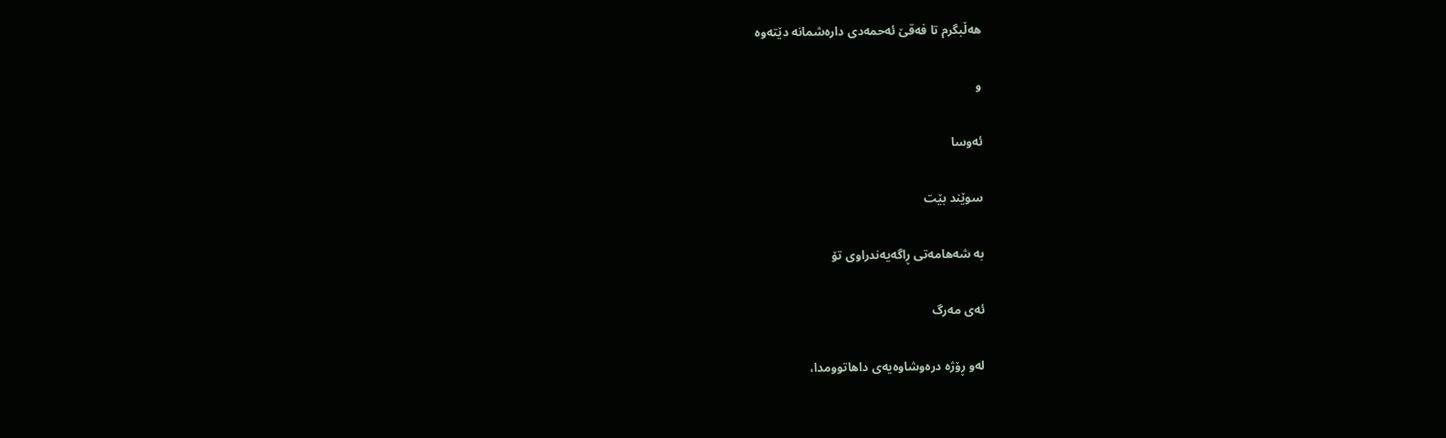هەڵبگرم تا فەقێ ئەحمەدی دارەشمانە دێتەوە

و

ئەوسا

سوێند بێت

بە شەهامەتی ڕاگەیەندراوی تۆ

ئەی مەرگ

لەو ڕۆژە درەوشاوەیەی داهاتوومدا،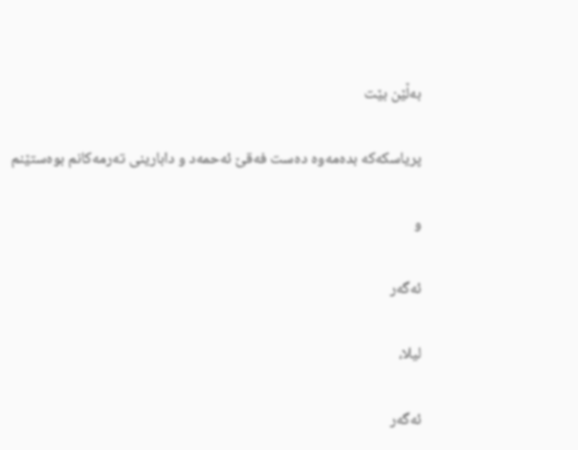بەڵێن بێت

پریاسکەکە بدەمەوە دەست فەقێ ئەحمەد و دابارینی تەرمەکانم بوەستێنم

و

ئەگەر

لیلا،

ئەگەر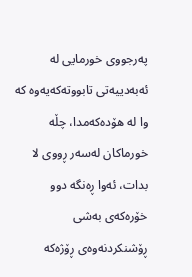پەرجووی خورمایی لە ئەبەدییەتی تابووتەکەیەوە کە وا لە هۆدەکەمدا، چڵە خورماکان لەسەر ڕووی لا بدات، ئەوا ڕەنگە دوو خۆرەکەی بەشی ڕۆشنکردنەوەی ڕۆژەکە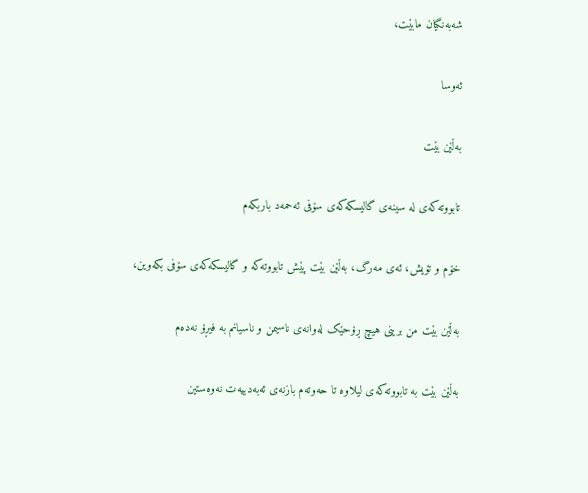شەبەنگیان مابێت،

ئەوسا

بەڵێن بێت

تابووتەکەی لە سینەی گالیسکەکەی سۆفی ئەحمەد باربکەم

خۆم و تۆیش، ئەی مەرگ، بەڵێن بێت پێش تابووتەکە و گالیسکەکەی سۆفی بکەوین،

بەڵێن بێت من برینی هیچ ڕۆحێک لەوانەی ناسیمن و ناسیانم بە فیڕۆ نەدەم

بەڵێن بێت بە تابووتەکەی لیلاوە تا حەوتەم بازنەی ئەبەدییەت نەوەستین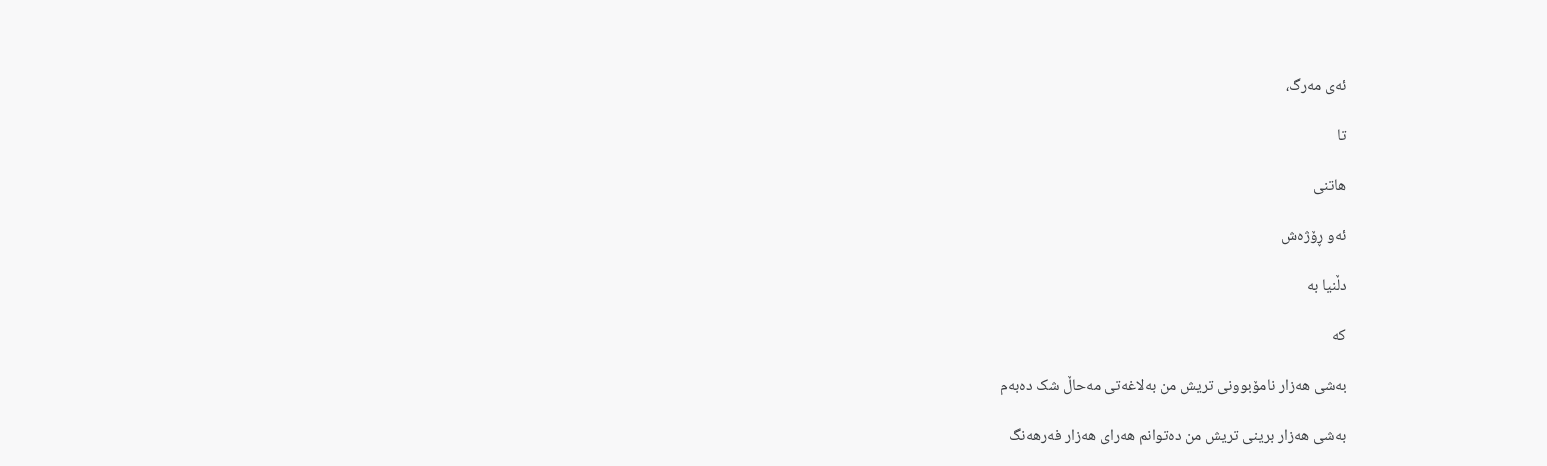ئەی مەرگ،

تا

هاتنی

ئەو ڕۆژەش

دڵنیا بە

کە

بەشی هەزار نامۆبوونی تریش من بەلاغەتی مەحاڵ شک دەبەم

بەشی هەزار برینی تریش من دەتوانم هەرای هەزار فەرهەنگ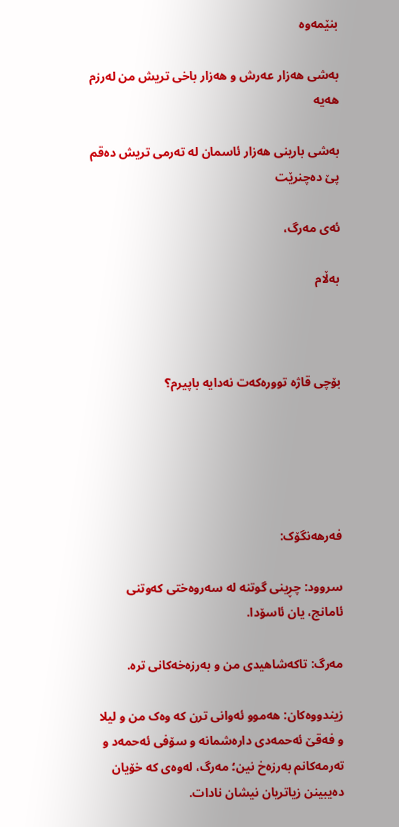بنێمەوە

بەشی هەزار عەرش و هەزار باخی تریش من لەرزم هەیە

بەشی بارینی هەزار ئاسمان لە تەرمی تریش دەقم پێ دەچنرێت

ئەی مەرگ،

بەڵام



بۆچی قاژە توورەکەت نەدایە باپیرم؟





فەرهەنگۆک:

سروود: چڕینی گوتنە لە سەروەختی کەوتنی ئامانج، یان ئاسۆدا.

مەرگ: تاکەشاهیدی من و بەرزەخەکانی ترە.

زیندووەکان: هەموو ئەوانی ترن کە وەک من و لیلا و فەقێ ئەحمەدی دارەشمانە و سۆفی‌ ئەحمەد و تەرمەکانم بەرزەخ نین؛ مەرگ، لەوەی کە خۆیان دەیبینن زیاتریان نیشان نادات.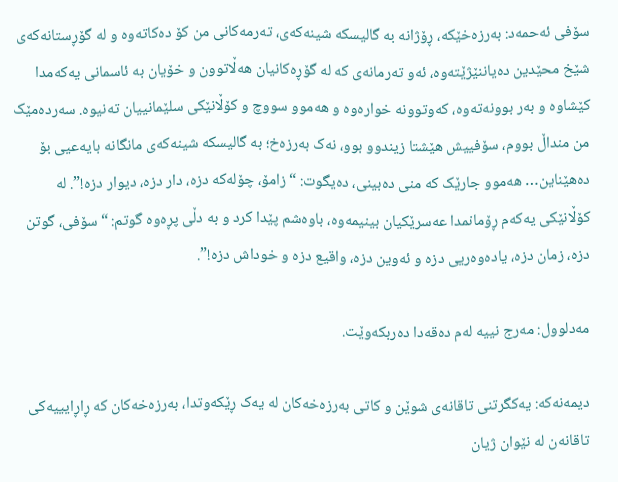سۆفی ئەحمەد: بەرزەخێکە، ڕۆژانە بە گالیسکە شینەکەی، تەرمەکانی من کۆ دەکاتەوە و لە گۆڕستانەکەی شێخ محێدین دەیاننێژێتەوە، ئەو تەرمانەی کە لە گۆڕەکانیان هەڵاتوون و خۆیان بە ئاسمانی یەکەمدا کێشاوە و بەر بوونەتەوە، کەوتوونە خوارەوە و هەموو سووچ و کۆڵانێکی سلێمانییان تەنیوە. سەردەمێک من منداڵ بووم، سۆفییش هێشتا زیندوو بوو، نەک بەرزەخ؛ بە گالیسکە شینەکەی مانگانە بایەعیی بۆ دەهێناین… هەموو جارێک کە منی دەبینی، دەیگوت: “زامۆ، چۆلەکە دزە، دار دزە، دیوار دزە!”. لە کۆڵانێکی یەکەم ڕۆمانمدا عەسرێکیان بینیمەوە، باوەشم پێدا کرد و بە دڵی پڕەوە گوتم: “سۆفی، گوتن دزە، زمان دزە، یادەوەریی دزە و ئەوین دزە، واقیع دزە و خوداش دزە!”.

مەدلوول: مەرج نییە لەم دەقەدا دەربکەوێت.

دیمەنەکە: یەکگرتنی تاقانەی شوێن و کاتی بەرزەخەکان لە یەک ڕێکەوتدا، بەرزەخەکان کە ڕاڕایییەکی تاقانەن لە نێوان ژیان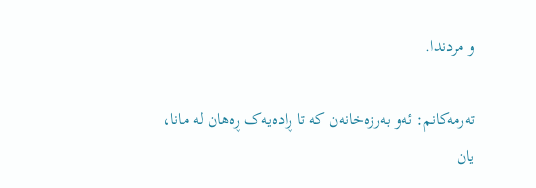و مردندا.

تەرمەکانم: ئەو بەرزەخانەن کە تا ڕادەیەک ڕەهان لە مانا، یان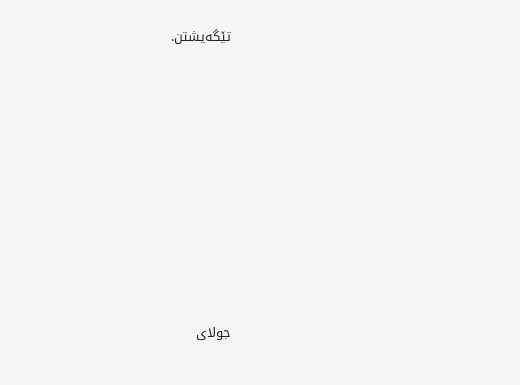تێگەیشتن.









جولای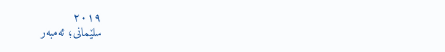٢٠١٩
سلێمانی؛ ئەمبەر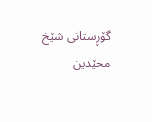گۆڕستانی شێخ محێدین